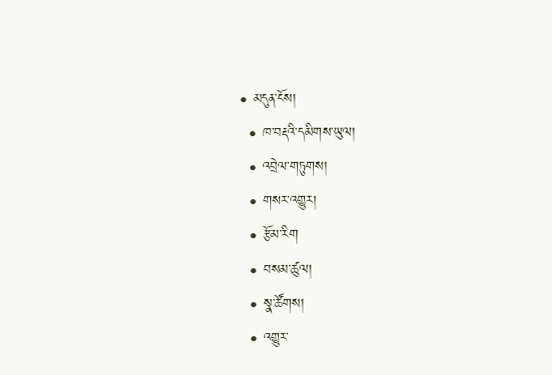• མདུན་ངོས།
  • ཁ་བརྡའི་དམིགས་ཡུལ།
  • འབྲེལ་གཏུགས།
  • གསར་འགྱུར།
  • རྩོམ་རིག
  • བསམ་ཚུལ།
  • སྣ་ཚོགས།
  • འགྱུར་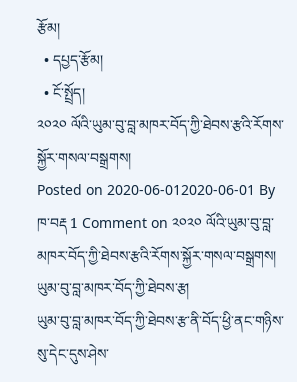རྩོམ།
  • དཔྱད་རྩོམ།
  • ངོ་སྤྲོད།
༢༠༢༠ ལོའི་ཡུམ་བུ་བླ་མཁར་བོད་ཀྱི་ཐེབས་རྩའི་རོགས་སྐྱོར་གསལ་བསྒྲགས།
Posted on 2020-06-012020-06-01 By ཁ་བརྡ 1 Comment on ༢༠༢༠ ལོའི་ཡུམ་བུ་བླ་མཁར་བོད་ཀྱི་ཐེབས་རྩའི་རོགས་སྐྱོར་གསལ་བསྒྲགས།
ཡུམ་བུ་བླ་མཁར་བོད་ཀྱི་ཐེབས་རྩ།
ཡུམ་བུ་བླ་མཁར་བོད་ཀྱི་ཐེབས་རྩ་ནི་བོད་ཕྱི་ནང་གཉིས་སུ་དེང་དུས་ཤེས་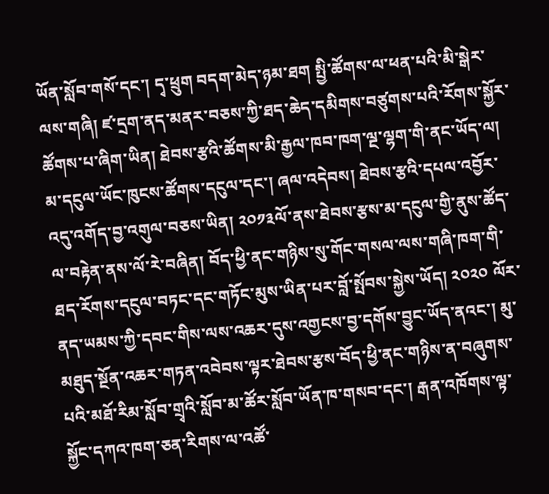ཡོན་སློབ་གསོ་དང་། དྭ་ཕྲུག བདག་མེད་ཉམ་ཐག སྤྱི་ཚོགས་ལ་ཕན་པའི་མི་སྒེར་ལས་གཞི། ཛ་དྲག་ནད་མནར་བཅས་ཀྱི་ཐད་ཆེད་དམིགས་བཙུགས་པའི་རོགས་སྐྱོར་ཚོགས་པ་ཞིག་ཡིན། ཐེབས་རྩའི་ཚོགས་མི་རྒྱལ་ཁབ་ཁག་ལྔ་ལྷག་གི་ནང་ཡོད་ལ། མ་དངུལ་ཡོང་ཁུངས་ཚོགས་དངུལ་དང་། ཞལ་འདེབས། ཐེབས་རྩའི་དཔལ་འབྱོར་འདུ་འགོད་བྱ་འགུལ་བཅས་ཡིན། ༢༠༡༣ལོ་ནས་ཐེབས་རྩས་མ་དངུལ་གྱི་ནུས་ཚོད་ལ་བརྟེན་ནས་ལོ་རེ་བཞིན། བོད་ཕྱི་ནང་གཉིས་སུ་གོང་གསལ་ལས་གཞི་ཁག་གི་ཐད་རོགས་དངུལ་བཏང་དང་གཏོང་མུས་ཡིན་པར་བློ་སྤོབས་སྐྱེས་ཡོད། ༢༠༢༠ ལོར་ནད་ཡམས་ཀྱི་དབང་གིས་ལས་འཆར་དུས་འགྱངས་བྱ་དགོས་བྱུང་ཡོད་ནའང་། མུ་མཐུད་སྔོན་འཆར་གཏན་འབེབས་ལྟར་ཐེབས་རྩས་བོད་ཕྱི་ནང་གཉིས་ན་བཞུགས་པའི་མཐོ་རིམ་སློབ་གྲྭའི་སློབ་མ་ཚོར་སློབ་ཡོན་ཁ་གསབ་དང་། རྒན་འཁོགས་ལྟ་སྐྱོང་དཀའ་ཁག་ཅན་རིགས་ལ་འཚོ་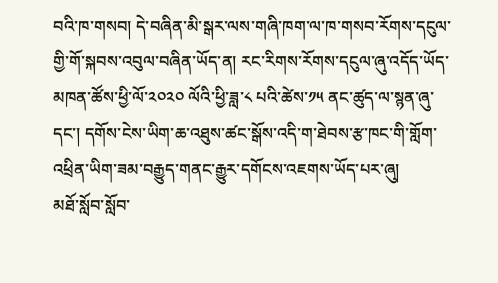བའི་ཁ་གསབ། དེ་བཞིན་མི་སྒར་ལས་གཞི་ཁག་ལ་ཁ་གསབ་རོགས་དངུལ་གྱི་གོ་སྐབས་འབུལ་བཞིན་ཡོད་ན། རང་རིགས་རོགས་དངུལ་ཞུ་འདོད་ཡོད་མཁན་ཚོས་ཕྱི་ལོ་༢༠༢༠ ལོའི་ཕྱི་ཟླ་༨ པའི་ཚེས་༡༥ ནང་ཚུད་ལ་སྙན་ཞུ་དང་། དགོས་ངེས་ཡིག་ཆ་འཐུས་ཚང་སྒོས་འདི་ག་ཐེབས་རྩ་ཁང་གི་གློག་འཕྲིན་ཡིག་ཟམ་བརྒྱུད་གནང་རྒྱུར་དགོངས་འཇགས་ཡོད་པར་ཞུ།
མཐོ་སློབ་སློབ་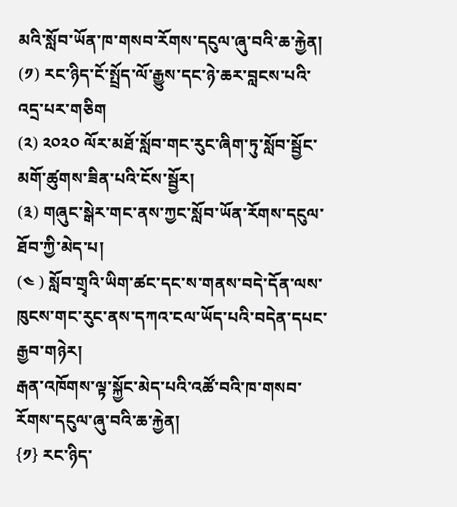མའི་སློབ་ཡོན་ཁ་གསབ་རོགས་དངུལ་ཞུ་བའི་ཆ་རྐྱེན།
(༡) རང་ཉིད་ངོ་སྤྲོད་ལོ་རྒྱུས་དང་ཉེ་ཆར་བླངས་པའི་འདྲ་པར་གཅིག
(༢) ༢༠༢༠ ལོར་མཐོ་སློབ་གང་རུང་ཞིག་ཏུ་སློབ་སྦྱོང་མགོ་ཚུགས་ཟིན་པའི་ངོས་སྦྱོར།
(༣) གཞུང་སྒེར་གང་ནས་ཀྱང་སློབ་ཡོན་རོགས་དངུལ་ཐོབ་ཀྱི་མེད་པ།
(༤ ) སློབ་གྲྭའི་ཡིག་ཚང་དང་ས་གནས་བདེ་དོན་ལས་ཁུངས་གང་རུང་ནས་དཀའ་ངལ་ཡོད་པའི་བདེན་དཔང་རྒྱབ་གཉེར།
རྒན་འཁོགས་ལྟ་སྐྱོང་མེད་པའི་འཚོ་བའི་ཁ་གསབ་རོགས་དངུལ་ཞུ་བའི་ཆ་རྐྱེན།
{༡} རང་ཉིད་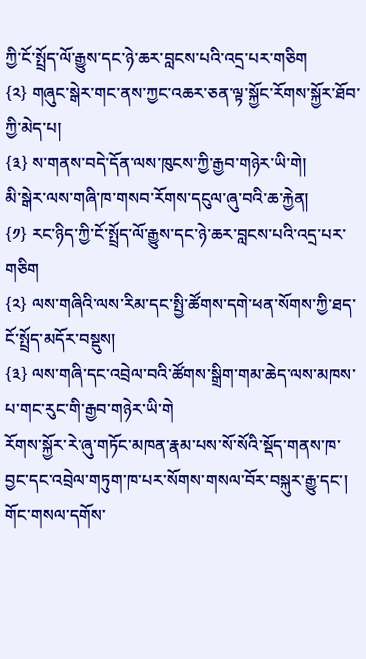ཀྱི་ངོ་སྤྲོད་ལོ་རྒྱུས་དང་ཉེ་ཆར་བླངས་པའི་འདྲ་པར་གཅིག
{༢} གཞུང་སྒེར་གང་ནས་ཀྱང་འཆར་ཅན་ལྟ་སྐྱོང་རོགས་སྐྱོར་ཐོབ་ཀྱི་མེད་པ།
{༣} ས་གནས་བདེ་དོན་ལས་ཁུངས་ཀྱི་རྒྱབ་གཉེར་ཡི་གེ།
མི་སྒེར་ལས་གཞི་ཁ་གསབ་རོགས་དངུལ་ཞུ་བའི་ཆ་རྐྱེན།
{༡} རང་ཉིད་ཀྱི་ངོ་སྤྲོད་ལོ་རྒྱུས་དང་ཉེ་ཆར་བླངས་པའི་འདྲ་པར་གཅིག
{༢} ལས་གཞིའི་ལས་རིམ་དང་སྤྱི་ཚོགས་དགེ་ཕན་སོགས་ཀྱི་ཐད་ངོ་སྤྲོད་མདོར་བསྡུས།
{༣} ལས་གཞི་དང་འབྲེལ་བའི་ཚོགས་སྒྲིག་གམ་ཆེད་ལས་མཁས་པ་གང་རུང་གི་རྒྱབ་གཉེར་ཡི་གེ
རོགས་སྐྱོར་རེ་ཞུ་གཏོང་མཁན་རྣམ་པས་སོ་སོའི་སྡོད་གནས་ཁ་བྱང་དང་འབྲེལ་གཏུག་ཁ་པར་སོགས་གསལ་བོར་བསྐུར་རྒྱུ་དང་། གོང་གསལ་དགོས་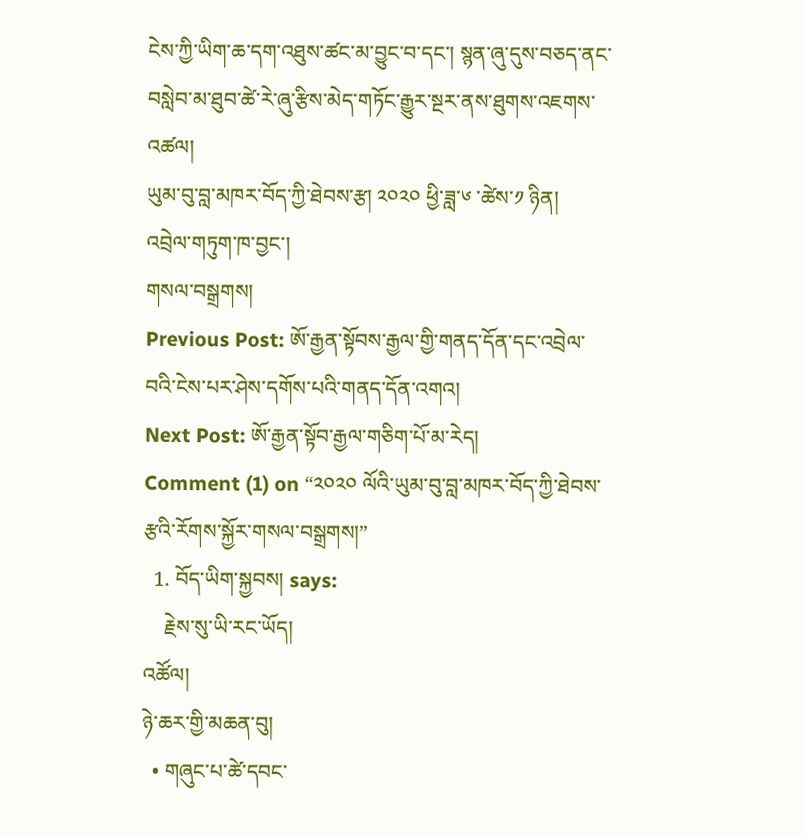ངེས་ཀྱི་ཡིག་ཆ་དག་འཐུས་ཚང་མ་བྱུང་བ་དང་། སྙན་ཞུ་དུས་བཅད་ནང་བསླེབ་མ་ཐུབ་ཚེ་རེ་ཞུ་རྩིས་མེད་གཏོང་རྒྱུར་སྔར་ནས་ཐུགས་འཇགས་འཚལ།
ཡུམ་བུ་བླ་མཁར་བོད་ཀྱི་ཐེབས་རྩ། ༢༠༢༠ ཕྱི་ཟླ་༦ ་ཚེས་༡ ཉིན།
འབྲེལ་གཏུག་ཁ་བྱང་།
གསལ་བསྒྲགས།
Previous Post: ཨོ་རྒྱན་སྟོབས་རྒྱལ་གྱི་གནད་དོན་དང་འབྲེལ་བའི་ངེས་པར་ཤེས་དགོས་པའི་གནད་དོན་འགའ།
Next Post: ཨོ་རྒྱན་སྟོབ་རྒྱལ་གཅིག་པོ་མ་རེད།
Comment (1) on “༢༠༢༠ ལོའི་ཡུམ་བུ་བླ་མཁར་བོད་ཀྱི་ཐེབས་རྩའི་རོགས་སྐྱོར་གསལ་བསྒྲགས།”
  1. བོད་ཡིག་སྐྱབས། says:
    རྗེས་སུ་ཡི་རང་ཡོད།
འཚོལ།
ཉེ་ཆར་གྱི་མཆན་བུ།
  • གཞུང་པ་ཚེ་དབང་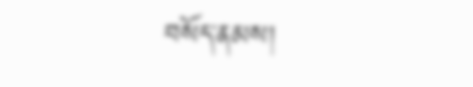བསོད་ནམས།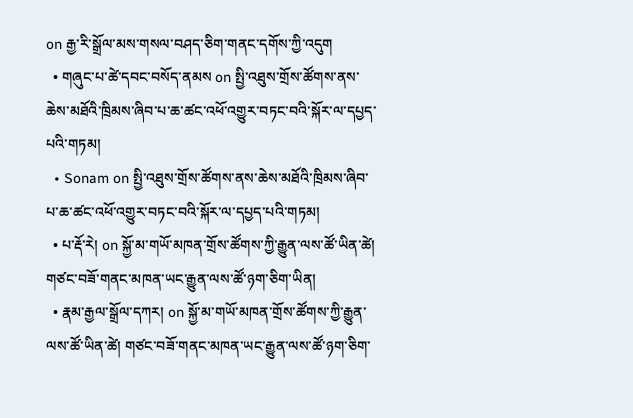on རྒྱ་རི་སྒྲོལ་མས་གསལ་བཤད་ཅིག་གནང་དགོས་ཀྱི་འདུག
  • གཞུང་པ་ཚེ་དབང་བསོད་ནམས on སྤྱི་འཐུས་གྲོས་ཚོགས་ནས་ཆེས་མཐོའི་ཁྲིམས་ཞིབ་པ་ཆ་ཚང་འཕོ་འགྱུར་བཏང་བའི་སྐོར་ལ་དཔྱད་པའི་གཏམ།
  • Sonam on སྤྱི་འཐུས་གྲོས་ཚོགས་ནས་ཆེས་མཐོའི་ཁྲིམས་ཞིབ་པ་ཆ་ཚང་འཕོ་འགྱུར་བཏང་བའི་སྐོར་ལ་དཔྱད་པའི་གཏམ།
  • པ་རྡོ་རེ། on སྐྱོ་མ་གཡོ་མཁན་གྲོས་ཚོགས་ཀྱི་རྒྱུན་ལས་ཚོ་ཡིན་ཚེ། གཙང་བཟོ་གནང་མཁན་ཡང་རྒྱུན་ལས་ཚོ་ཉག་ཅིག་ཡིན།
  • རྣམ་རྒྱལ་སྒྲོལ་དཀར། on སྐྱོ་མ་གཡོ་མཁན་གྲོས་ཚོགས་ཀྱི་རྒྱུན་ལས་ཚོ་ཡིན་ཚེ། གཙང་བཟོ་གནང་མཁན་ཡང་རྒྱུན་ལས་ཚོ་ཉག་ཅིག་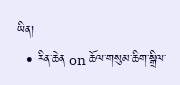ཡིན།
  • རིན་ཆེན on ཆོལ་གསུམ་ཆིག་སྒྲིལ་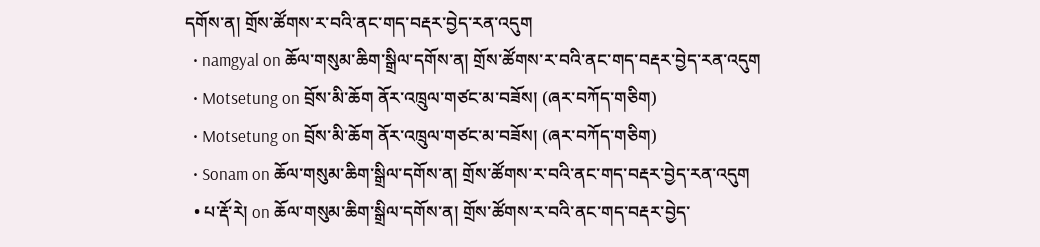དགོས་ན། གྲོས་ཚོགས་ར་བའི་ནང་གད་བརྡར་བྱེད་རན་འདུག
  • namgyal on ཆོལ་གསུམ་ཆིག་སྒྲིལ་དགོས་ན། གྲོས་ཚོགས་ར་བའི་ནང་གད་བརྡར་བྱེད་རན་འདུག
  • Motsetung on བྲོས་མི་ཆོག ནོར་འཁྲུལ་གཙང་མ་བཟོས། (ཞར་བཀོད་གཅིག)
  • Motsetung on བྲོས་མི་ཆོག ནོར་འཁྲུལ་གཙང་མ་བཟོས། (ཞར་བཀོད་གཅིག)
  • Sonam on ཆོལ་གསུམ་ཆིག་སྒྲིལ་དགོས་ན། གྲོས་ཚོགས་ར་བའི་ནང་གད་བརྡར་བྱེད་རན་འདུག
  • པ་རྡོ་རེ། on ཆོལ་གསུམ་ཆིག་སྒྲིལ་དགོས་ན། གྲོས་ཚོགས་ར་བའི་ནང་གད་བརྡར་བྱེད་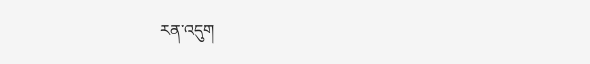རན་འདུག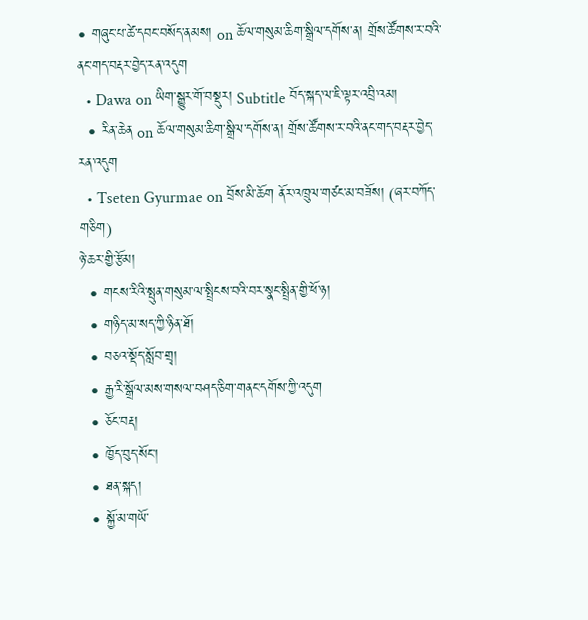• གཞུང་པ་ཚེ་དབང་བསོད་ནམས། on ཆོལ་གསུམ་ཆིག་སྒྲིལ་དགོས་ན། གྲོས་ཚོགས་ར་བའི་ནང་གད་བརྡར་བྱེད་རན་འདུག
  • Dawa on ཡིག་སྒྱུར་གོ་བསྡུར། Subtitle བོད་སྐད་ལ་ཇི་ལྟར་འབྲི་འམ།
  • རིན་ཆེན on ཆོལ་གསུམ་ཆིག་སྒྲིལ་དགོས་ན། གྲོས་ཚོགས་ར་བའི་ནང་གད་བརྡར་བྱེད་རན་འདུག
  • Tseten Gyurmae on བྲོས་མི་ཆོག ནོར་འཁྲུལ་གཙང་མ་བཟོས། (ཞར་བཀོད་གཅིག)
ཉེ་ཆར་གྱི་རྩོམ།
  • གངས་རིའི་སྤུན་གསུམ་ལ་སྤྲིངས་བའི་བར་སྣང་སྤྲིན་གྱི་ཕོ་ཉ།
  • གཉིད་མ་སད་ཀྱི་ཉིན་ཐོ།
  • བཅའ་སྡོད་སློབ་གྲྭ།
  • རྒྱ་རི་སྒྲོལ་མས་གསལ་བཤད་ཅིག་གནང་དགོས་ཀྱི་འདུག
  • ཅོང་བརྡ།
  • ཁྱོད་བུད་སོང་།
  • ཐན་སྐད།
  • སྐྱོ་མ་གཡོ་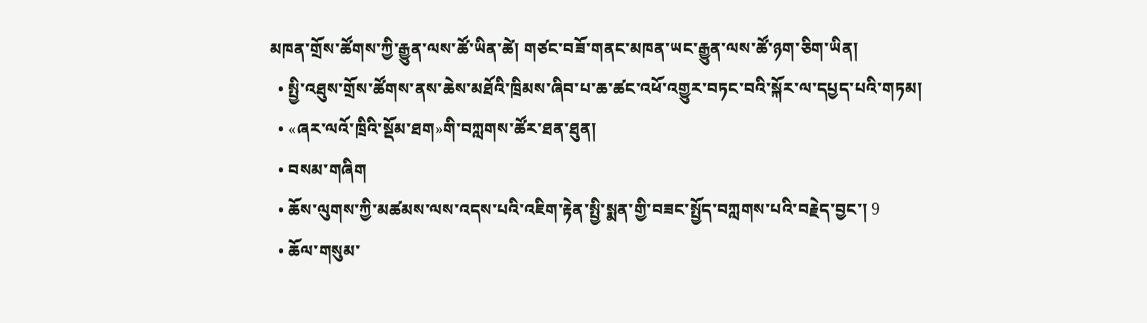མཁན་གྲོས་ཚོགས་ཀྱི་རྒྱུན་ལས་ཚོ་ཡིན་ཚེ། གཙང་བཟོ་གནང་མཁན་ཡང་རྒྱུན་ལས་ཚོ་ཉག་ཅིག་ཡིན།
  • སྤྱི་འཐུས་གྲོས་ཚོགས་ནས་ཆེས་མཐོའི་ཁྲིམས་ཞིབ་པ་ཆ་ཚང་འཕོ་འགྱུར་བཏང་བའི་སྐོར་ལ་དཔྱད་པའི་གཏམ།
  • «ཞར་ལའོ་ཁྲིའི་སྡོམ་ཐག»གི་བཀླགས་ཚོར་ཐན་ཐུན།
  • བསམ་གཞིག
  • ཆོས་ལུགས་ཀྱི་མཚམས་ལས་འདས་པའི་འཇིག་རྟེན་སྤྱི་སྨན་གྱི་བཟང་སྤྱོད་བཀླགས་པའི་བརྗེད་བྱང་། 9
  • ཆོལ་གསུམ་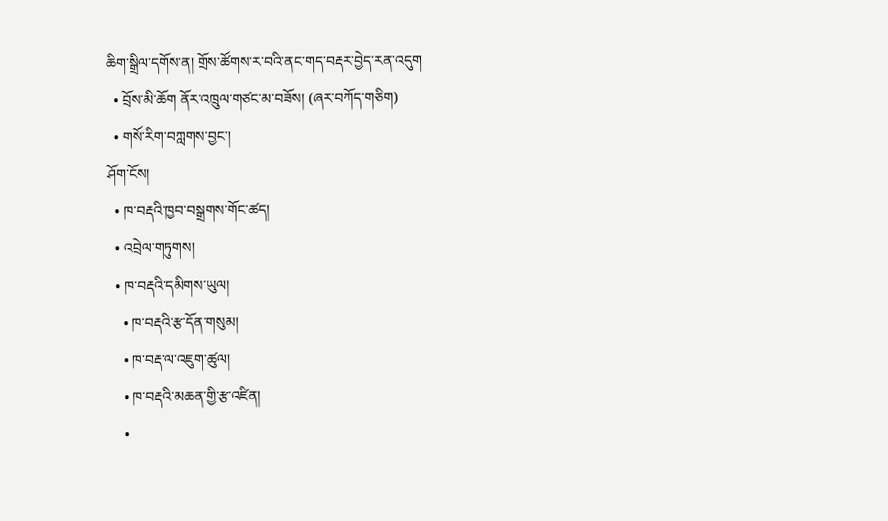ཆིག་སྒྲིལ་དགོས་ན། གྲོས་ཚོགས་ར་བའི་ནང་གད་བརྡར་བྱེད་རན་འདུག
  • བྲོས་མི་ཆོག ནོར་འཁྲུལ་གཙང་མ་བཟོས། (ཞར་བཀོད་གཅིག)
  • གསོ་རིག་བཀླགས་བྱང་།
ཤོག་ངོས།
  • ཁ་བརྡའི་ཁྱབ་བསྒྲགས་གོང་ཚད།
  • འབྲེལ་གཏུགས།
  • ཁ་བརྡའི་དམིགས་ཡུལ།
    • ཁ་བརྡའི་རྩ་དོན་གསུམ།
    • ཁ་བརྡ་ལ་འཇུག་ཚུལ།
    • ཁ་བརྡའི་མཆན་གྱི་རྩ་འཛིན།
    •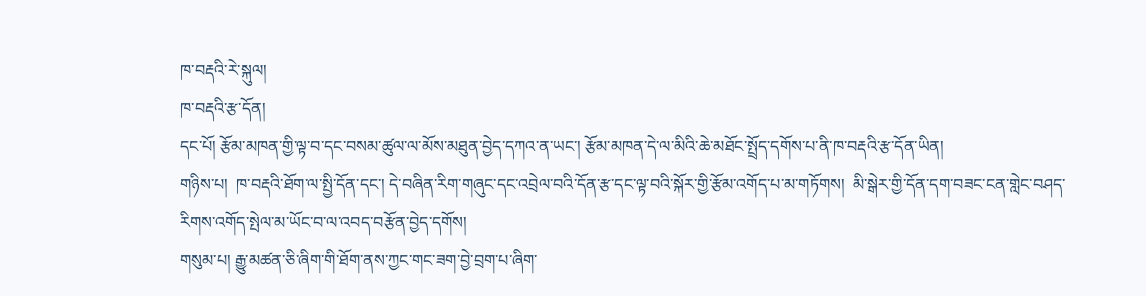ཁ་བརྡའི་རེ་སྐུལ།
ཁ་བརྡའི་རྩ་དོན།
དང་པོ། རྩོམ་མཁན་གྱི་ལྟ་བ་དང་བསམ་ཚུལ་ལ་མོས་མཐུན་བྱེད་དཀའ་ན་ཡང་། རྩོམ་མཁན་དེ་ལ་མིའི་ཆེ་མཐོང་སྤྲོད་དགོས་པ་ནི་ཁ་བརྡའི་རྩ་དོན་ཡིན།
གཉིས་པ།  ཁ་བརྡའི་ཐོག་ལ་སྤྱི་དོན་དང་། དེ་བཞིན་རིག་གཞུང་དང་འབྲེལ་བའི་དོན་རྩ་དང་ལྟ་བའི་སྐོར་གྱི་རྩོམ་འགོད་པ་མ་གཏོགས།  མི་སྒེར་གྱི་དོན་དག་བཟང་ངན་གླེང་བཤད་རིགས་འགོད་སྤེལ་མ་ཡོང་བ་ལ་འབད་བརྩོན་བྱེད་དགོས།
གསུམ་པ། རྒྱུ་མཚན་ཅི་ཞིག་གི་ཐོག་ནས་ཀྱང་གང་ཟག་བྱེ་བྲག་པ་ཞིག་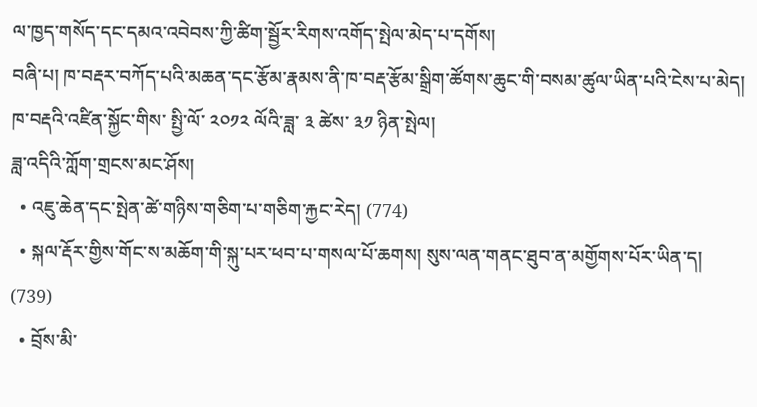ལ་ཁྱད་གསོད་དང་དམའ་འབེབས་ཀྱི་ཚིག་སྦྱོར་རིགས་འགོད་སྤེལ་མེད་པ་དགོས།
བཞི་པ། ཁ་བརྡར་བཀོད་པའི་མཆན་དང་རྩོམ་རྣམས་ནི་ཁ་བརྡ་རྩོམ་སྒྲིག་ཚོགས་ཆུང་གི་བསམ་ཚུལ་ཡིན་པའི་ངེས་པ་མེད།
ཁ་བརྡའི་འཛིན་སྐྱོང་གིས་ སྤྱི་ལོ་ ༢༠༡༢ ལོའི་ཟླ་ ༣ ཚེས་ ༣༡ ཉིན་སྤེལ།
ཟླ་འདིའི་ཀློག་གྲངས་མང་ཤོས།
  • འཇུ་ཆེན་དང་སྤེན་ཚེ་གཉིས་གཅིག་པ་གཅིག་རྐྱང་རེད། (774)
  • སྐལ་རྡོར་གྱིས་གོང་ས་མཆོག་གི་སྐུ་པར་ཕབ་པ་གསལ་པོ་ཆགས། སུས་ལན་གནང་ཐུབ་ན་མགྱོགས་པོར་ཡིན་ད། (739)
  • བྲོས་མི་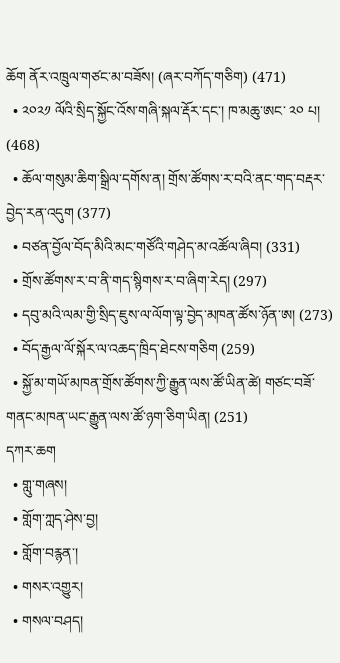ཆོག ནོར་འཁྲུལ་གཙང་མ་བཟོས། (ཞར་བཀོད་གཅིག) (471)
  • ༢༠༢༡ ལོའི་སྲིད་སྐྱོང་འོས་གཞི་སྐལ་རྡོར་དང་། ཁ་མཆུ་ཨང་ ༢༠ པ། (468)
  • ཆོལ་གསུམ་ཆིག་སྒྲིལ་དགོས་ན། གྲོས་ཚོགས་ར་བའི་ནང་གད་བརྡར་བྱེད་རན་འདུག (377)
  • བཙན་བྱོལ་བོད་མིའི་མང་གཙོའི་གཤེད་མ་འཚོལ་ཞིབ། (331)
  • གྲོས་ཚོགས་ར་བ་ནི་གད་སྙིགས་ར་བ་ཞིག་རེད། (297)
  • དབུ་མའི་ལམ་གྱི་སྲིད་ཇུས་ལ་ལོག་ལྟ་བྱེད་མཁན་ཚོས་ཉོན་ཨ། (273)
  • བོད་རྒྱལ་ལོ་སྐོར་ལ་འཆད་ཁྲིད་ཐེངས་གཅིག (259)
  • སྐྱོ་མ་གཡོ་མཁན་གྲོས་ཚོགས་ཀྱི་རྒྱུན་ལས་ཚོ་ཡིན་ཚེ། གཙང་བཟོ་གནང་མཁན་ཡང་རྒྱུན་ལས་ཚོ་ཉག་ཅིག་ཡིན། (251)
དཀར་ཆག
  • གླུ་གཞས།
  • གློག་ཀླད་ཤེས་བྱ།
  • གློག་བརྙན་།
  • གསར་འགྱུར།
  • གསལ་བཤད།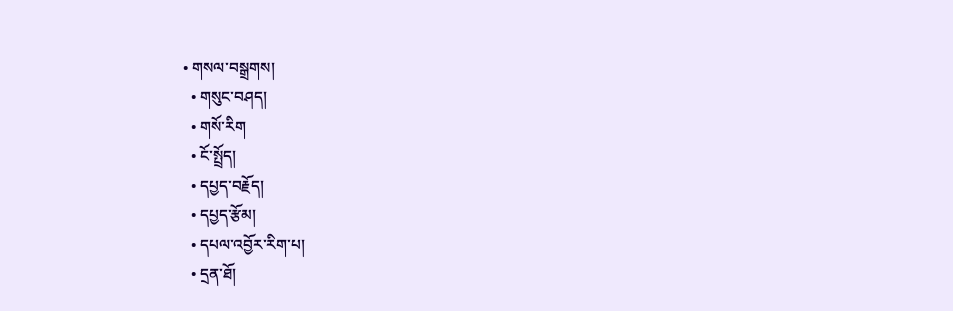• གསལ་བསྒྲགས།
  • གསུང་བཤད།
  • གསོ་རིག
  • ངོ་སྤྲོད།
  • དཔྱད་བརྗོད།
  • དཔྱད་རྩོམ།
  • དཔལ་འབྱོར་རིག་པ།
  • དྲན་ཐོ།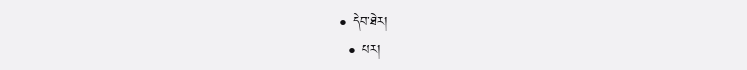• དེབ་ཐེར།
  • པར།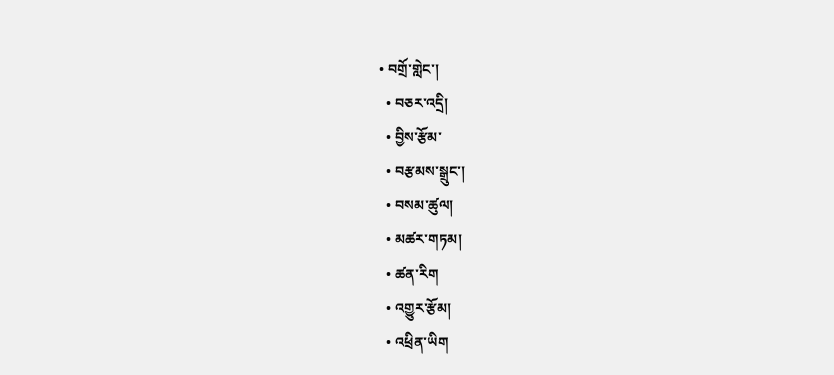• བགྲོ་གླེང་།
  • བཅར་འདྲི།
  • བྱིས་རྩོམ་
  • བརྩམས་སྒྲུང་།
  • བསམ་ཚུལ།
  • མཚར་གཏམ།
  • ཚན་རིག
  • འགྱུར་རྩོམ།
  • འཕྲིན་ཡིག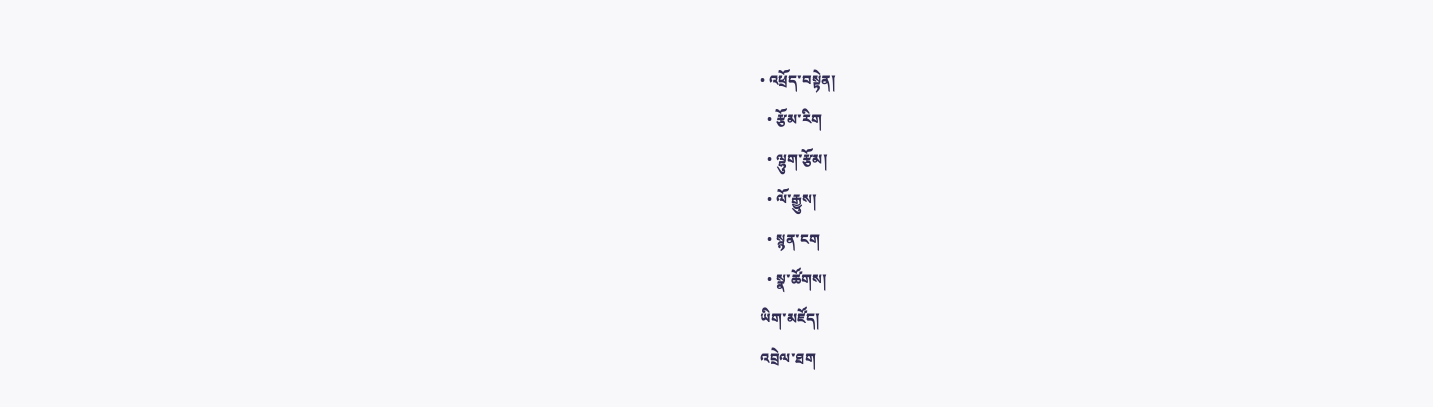• འཕྲོད་བསྟེན།
  • རྩོམ་རིག
  • ལྷུག་རྩོམ།
  • ལོ་རྒྱུས།
  • སྙན་ངག
  • སྣ་ཚོགས།
ཡིག་མཛོད།
འབྲེལ་ཐག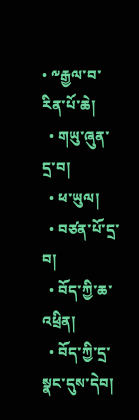• ༸རྒྱལ་བ་རིན་པོ་ཆེ།
  • གཡུ་ཞུན་དྲ་བ།
  • ཕ་ཡུལ།
  • བཙན་པོ་དྲ་བ།
  • བོད་ཀྱི་ཆ་འཕྲིན།
  • བོད་ཀྱི་དྲ་སྣང་དུས་དེབ།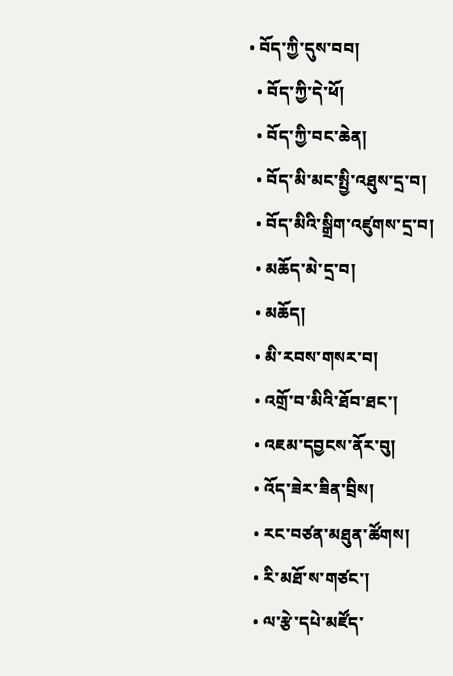• བོད་ཀྱི་དུས་བབ།
  • བོད་ཀྱི་དེ་ཕོ།
  • བོད་ཀྱི་བང་ཆེན།
  • བོད་མི་མང་སྤྱི་འཐུས་དྲ་བ།
  • བོད་མིའི་སྒྲིག་འཛུགས་དྲ་བ།
  • མཆོད་མེ་དྲ་བ།
  • མཆོད།
  • མི་རབས་གསར་བ།
  • འགྲོ་བ་མིའི་ཐོབ་ཐང་།
  • འཇམ་དབྱངས་ནོར་བུ།
  • འོད་ཟེར་ཟིན་བྲིས།
  • རང་བཙན་མཐུན་ཚོགས།
  • རི་མཐོ་ས་གཙང་།
  • ལ་རྩེ་དཔེ་མཛོད་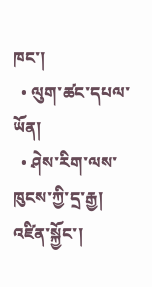ཁང་།
  • ལུག་ཚང་དཔལ་ཡོན།
  • ཤེས་རིག་ལས་ཁུངས་ཀྱི་དྲ་རྒྱ།
འཛིན་སྐྱོང་།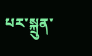པར་སྐྲུན་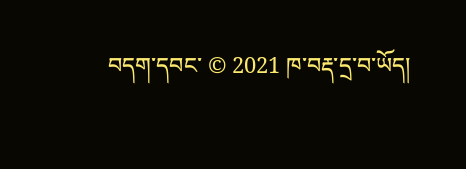བདག་དབང་ © 2021 ཁ་བརྡ་དྲ་བ་ཡོད།